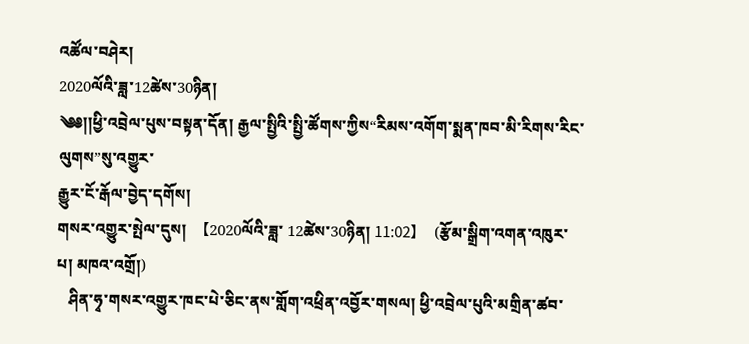འཚོལ་བཤེར།
2020ལོའི་ཟླ་12ཚེས་30ཉིན།
༄༅།།ཕྱི་འབྲེལ་པུས་བསྟན་དོན། རྒྱལ་སྤྱིའི་སྤྱི་ཚོགས་ཀྱིས“རིམས་འགོག་སྨན་ཁབ་མི་རིགས་རིང་ལུགས”སུ་འགྱུར་
རྒྱུར་ངོ་རྒོལ་བྱེད་དགོས།
གསར་འགྱུར་སྤེལ་དུས།  【2020ལོའི་ཟླ་ 12ཚེས་30ཉིན། 11:02】   (རྩོམ་སྒྲིག་འགན་འཁུར་པ། མཁའ་འགྲོ།)
   ཤིན་ཧྭ་གསར་འགྱུར་ཁང་པེ་ཅིང་ནས་གློག་འཕྲིན་འབྱོར་གསལ། ཕྱི་འབྲེལ་པུའི་མགྲིན་ཚབ་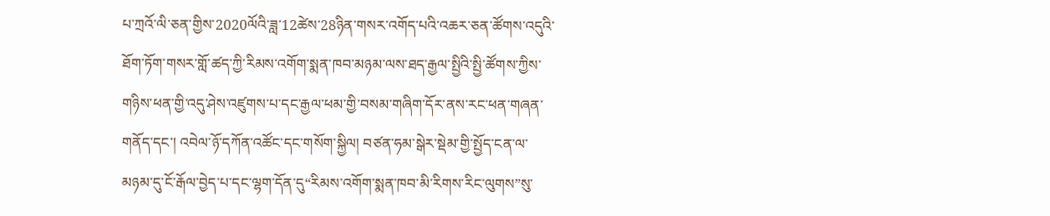པ་ཀྲའོ་ལི་ཅན་གྱིས་2020ལོའི་ཟླ་12ཚེས་28ཉིན་གསར་འགོད་པའི་འཆར་ཅན་ཚོགས་འདུའི་ཐོག་ཏོག་གསར་གློ་ཚད་ཀྱི་རིམས་འགོག་སྨན་ཁབ་མཉམ་ལས་ཐད་རྒྱལ་སྤྱིའི་སྤྱི་ཚོགས་ཀྱིས་གཉིས་ཕན་གྱི་འདུ་ཤེས་འཛུགས་པ་དང་རྒྱལ་ཕམ་གྱི་བསམ་གཞིག་དོར་ནས་རང་ཕན་གཞན་གནོད་དང་། འབེལ་ཉོ་དཀོན་འཚོང་དང་གསོག་སྐྱིལ། བཙན་ཧམ་སྒེར་སྡེམ་གྱི་སྤྱོད་ངན་ལ་མཉམ་དུ་ངོ་རྒོལ་བྱེད་པ་དང་ལྷག་དོན་དུ“རིམས་འགོག་སྨན་ཁབ་མི་རིགས་རིང་ལུགས”སུ་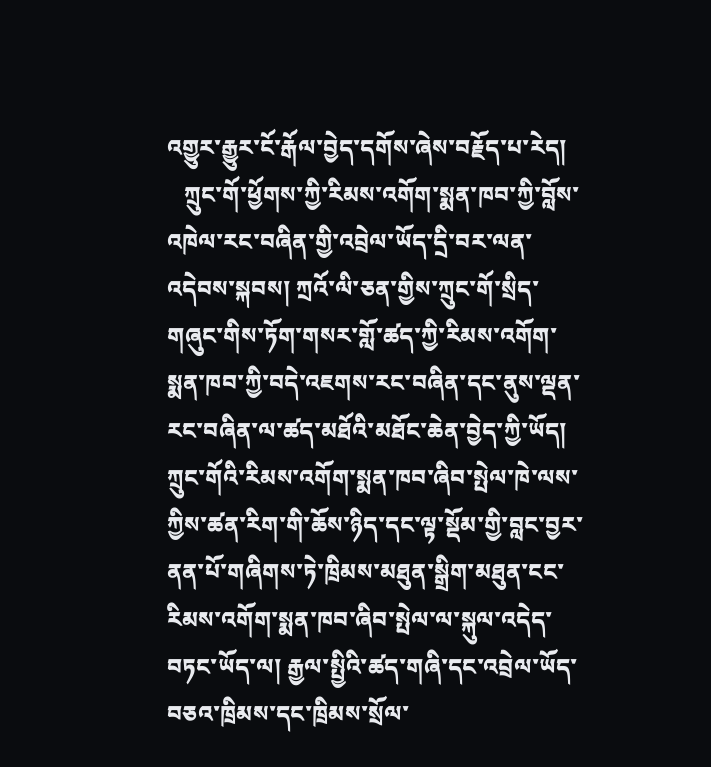འགྱུར་རྒྱུར་ངོ་རྒོལ་བྱེད་དགོས་ཞེས་བརྗོད་པ་རེད།
   ཀྲུང་གོ་ཕྱོགས་ཀྱི་རིམས་འགོག་སྨན་ཁབ་ཀྱི་བློས་འཁེལ་རང་བཞིན་གྱི་འབྲེལ་ཡོད་དྲི་བར་ལན་འདེབས་སྐབས། ཀྲའོ་ལི་ཅན་གྱིས་ཀྲུང་གོ་སྲིད་གཞུང་གིས་ཏོག་གསར་གློ་ཚད་ཀྱི་རིམས་འགོག་སྨན་ཁབ་ཀྱི་བདེ་འཇགས་རང་བཞིན་དང་ནུས་ལྡན་རང་བཞིན་ལ་ཚད་མཐོའི་མཐོང་ཆེན་བྱེད་ཀྱི་ཡོད། ཀྲུང་གོའི་རིམས་འགོག་སྨན་ཁབ་ཞིབ་སྤེལ་ཁེ་ལས་ཀྱིས་ཚན་རིག་གི་ཆོས་ཉིད་དང་ལྟ་སྡོམ་གྱི་བླང་བྱར་ནན་པོ་གཞིགས་ཏེ་ཁྲིམས་མཐུན་སྒྲིག་མཐུན་ངང་རིམས་འགོག་སྨན་ཁབ་ཞིབ་སྤེལ་ལ་སྐུལ་འདེད་བཏང་ཡོད་ལ། རྒྱལ་སྤྱིའི་ཚད་གཞི་དང་འབྲེལ་ཡོད་བཅའ་ཁྲིམས་དང་ཁྲིམས་སྲོལ་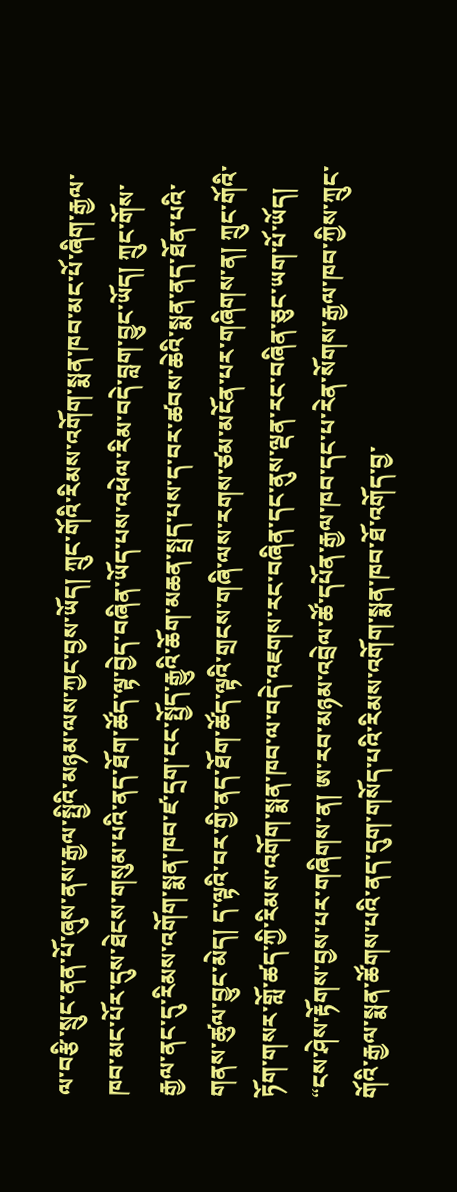ལ་བརྩི་སྲུང་ནན་པོ་ཞུས་ནས་རྒྱལ་སྤྱིའི་མཉམ་ལས་ཀྱང་བྱས་ཡོད། ཀྲུང་གོའི་རིམས་འགོག་སྨན་ཁབ་མང་པོ་ཞིག་རྒྱལ་ཁབ་མང་པོར་དུས་ཐེངས་གསུམ་པའི་ནད་ཐོག་ཚོད་ལྟ་བྱེད་བཞིན་ཡོད་པས་འཕེལ་རིམ་བདེ་བླག་བྱུང་ཡོད། ཀྲུང་གོས་རྒྱལ་ནང་དུ་རིམས་འགོག་སྨན་ཁབ་ཛ་དྲག་ངང་སྤྱོད་རྒྱུའི་ཆོག་མཆན་སྤྲད་པས་ད་བར་ཚབས་ཆེའི་སྨན་ནད་ཐོན་པའི་གནས་ཚུལ་བྱུང་མེད། ད་ལྟའི་བར་གྱི་ནད་ཐོག་ཚོད་ལྟའི་གྲངས་གཞི་ལས་རགས་ཙམ་མངོན་པར་གཞིགས་ན། ཀྲུང་གོའི་ཏོག་གསར་གློ་ཚད་ཀྱི་རིམས་འགོག་སྨན་ཁབ་ལ་བདེ་འཇགས་རང་བཞིན་དང་ནུས་ལྡན་རང་བཞིན་ཅུང་ཡག་པོ་ཡོད།
“ངས་ཤེས་རྟོགས་བྱས་པར་གཞིགས་ན། ཨ་རབ་མཉམ་འབྲེལ་ཚོ་དཔོན་རྒྱལ་ཁབ་དང་པ་རེན་སོགས་རྒྱལ་ཁབ་ཀྱིས་ཀྲུང་གོའི་རྒྱལ་སྨན་ཚོགས་པའི་ནད་དུག་གསོད་པའི་རིམས་འགོག་སྨན་ཁབ་ཐོ་འགོད་བྱ་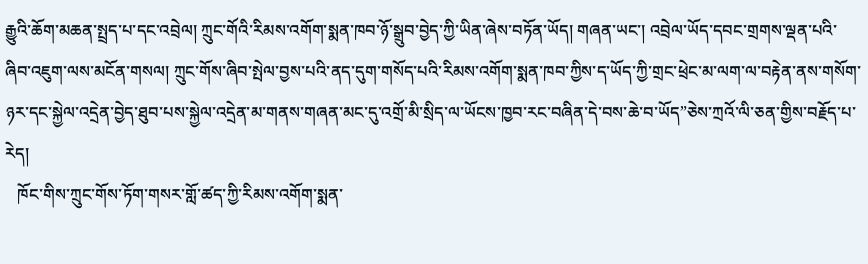རྒྱུའི་ཆོག་མཆན་སྤྲད་པ་དང་འབྲེལ། ཀྲུང་གོའི་རིམས་འགོག་སྨན་ཁབ་ཉོ་སྒྲུབ་བྱེད་ཀྱི་ཡིན་ཞེས་བཏོན་ཡོད། གཞན་ཡང་། འབྲེལ་ཡོད་དབང་གྲགས་ལྡན་པའི་ཞིབ་འཇུག་ལས་མངོན་གསལ། ཀྲུང་གོས་ཞིབ་སྤེལ་བྱས་པའི་ནད་དུག་གསོད་པའི་རིམས་འགོག་སྨན་ཁབ་ཀྱིས་ད་ཡོད་ཀྱི་གྲང་ཕྲེང་མ་ལག་ལ་བརྟེན་ནས་གསོག་ཉར་དང་སྐྱེལ་འདྲེན་བྱེད་ཐུབ་པས་སྐྱེལ་འདྲེན་མ་གནས་གཞན་མང་དུ་འགྲོ་མི་སྲིད་ལ་ཡོངས་ཁྱབ་རང་བཞིན་དེ་བས་ཆེ་བ་ཡོད”ཅེས་ཀྲའོ་ལི་ཅན་གྱིས་བརྗོད་པ་རེད།
   ཁོང་གིས་ཀྲུང་གོས་ཏོག་གསར་གློ་ཚད་ཀྱི་རིམས་འགོག་སྨན་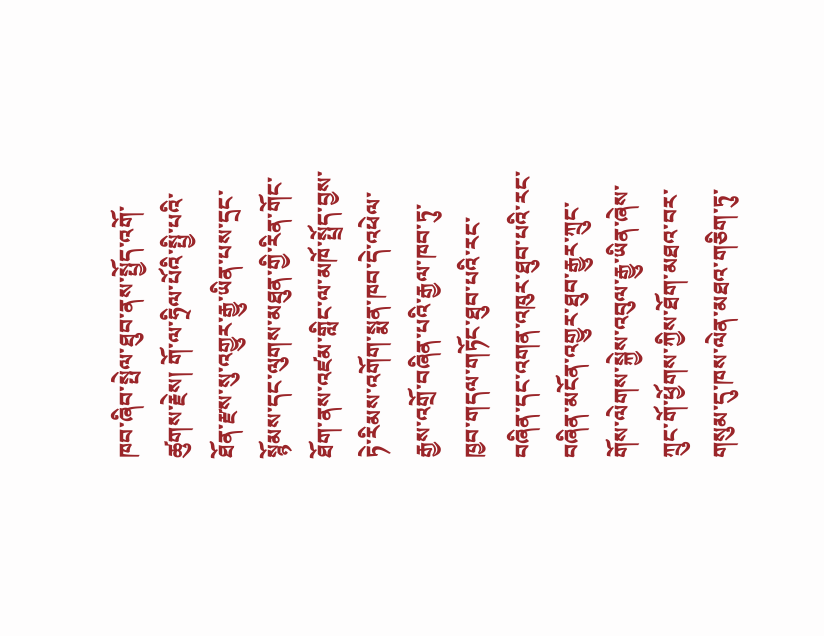ཁབ་ཞིབ་སྤེལ་ཐུབ་ནས་སྤྱོད་འགོ་ཚུགས་རྗེས། གོ་ལ་ཧྲིལ་པོའི་སྤྱི་པའི་ཐོན་རྫས་སུ་འགྱུར་རྒྱུ་ཡིན་པས་དྲང་སྙོམས་དང་ལུགས་མཐུན་གྱི་རིན་གོང་ཐོག་ནས་འཛམ་གླིང་ལ་མཁོ་སྤྲོད་བྱས་ཏེ་རིམས་འགོག་སྨན་ཁབ་དེ་འཕེལ་རྒྱས་འགྲོ་བཞིན་པའི་རྒྱལ་ཁབ་ཏུ་ཁྱབ་གདལ་གཏོང་ཐུབ་པའི་རང་བཞིན་དང་འགན་འཁུར་ཐུབ་པའི་རང་བཞིན་མངོན་འགྱུར་ཐུབ་རྒྱུར་ཀྲུང་གོས་ལེགས་སྐྱེས་འབུལ་རྒྱུ་ཡིན་ཞེས་ཀྲུང་གོ་ཕྱོགས་ཀྱིས་ཐོག་མཐའ་བར་གསུམ་དུ་ཁས་ལེན་མཐའ་གཅིག་ཏུ་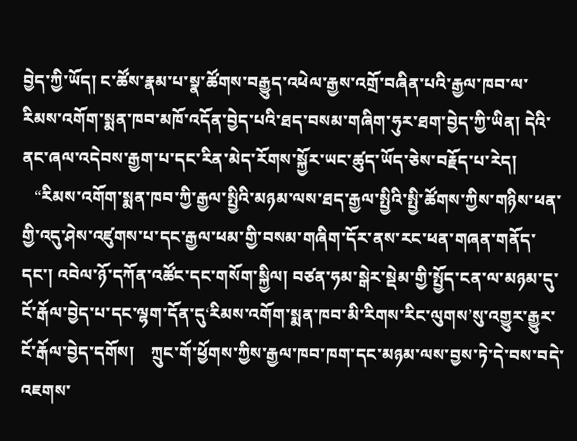བྱེད་ཀྱི་ཡོད། ང་ཚོས་རྣམ་པ་སྣ་ཚོགས་བརྒྱུད་འཕེལ་རྒྱས་འགྲོ་བཞིན་པའི་རྒྱལ་ཁབ་ལ་རིམས་འགོག་སྨན་ཁབ་མཁོ་འདོན་བྱེད་པའི་ཐད་བསམ་གཞིག་ཧུར་ཐག་བྱེད་ཀྱི་ཡིན། དེའི་ནང་ཞལ་འདེབས་རྒྱག་པ་དང་རིན་མེད་རོགས་སྐྱོར་ཡང་ཚུད་ཡོད་ཅེས་བརྗོད་པ་རེད།
   “རིམས་འགོག་སྨན་ཁབ་ཀྱི་རྒྱལ་སྤྱིའི་མཉམ་ལས་ཐད་རྒྱལ་སྤྱིའི་སྤྱི་ཚོགས་ཀྱིས་གཉིས་ཕན་གྱི་འདུ་ཤེས་འཛུགས་པ་དང་རྒྱལ་ཕམ་གྱི་བསམ་གཞིག་དོར་ནས་རང་ཕན་གཞན་གནོད་དང་། འབེལ་ཉོ་དཀོན་འཚོང་དང་གསོག་སྐྱིལ། བཙན་ཧམ་སྒེར་སྡེམ་གྱི་སྤྱོད་ངན་ལ་མཉམ་དུ་ངོ་རྒོལ་བྱེད་པ་དང་ལྷག་དོན་དུ‘རིམས་འགོག་སྨན་ཁབ་མི་རིགས་རིང་ལུགས’སུ་འགྱུར་རྒྱུར་ངོ་རྒོལ་བྱེད་དགོས།    ཀྲུང་གོ་ཕྱོགས་ཀྱིས་རྒྱལ་ཁབ་ཁག་དང་མཉམ་ལས་བྱས་ཏེ་དེ་བས་བདེ་འཇགས་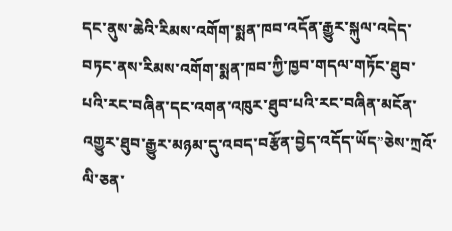དང་ནུས་ཆེའི་རིམས་འགོག་སྨན་ཁབ་འདོན་རྒྱུར་སྐུལ་འདེད་བཏང་ནས་རིམས་འགོག་སྨན་ཁབ་ཀྱི་ཁྱབ་གདལ་གཏོང་ཐུབ་པའི་རང་བཞིན་དང་འགན་འཁུར་ཐུབ་པའི་རང་བཞིན་མངོན་འགྱུར་ཐུབ་རྒྱུར་མཉམ་དུ་འབད་བརྩོན་བྱེད་འདོད་ཡོད”ཅེས་ཀྲའོ་ལི་ཅན་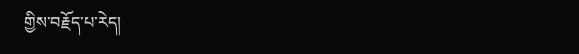གྱིས་བརྗོད་པ་རེད།